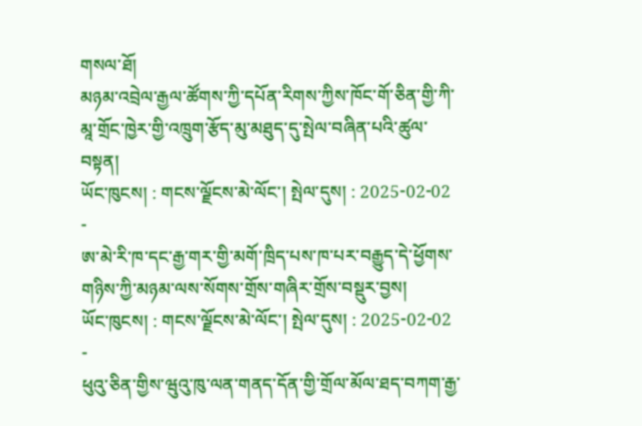གསལ་ཐོ།
མཉམ་འབྲེལ་རྒྱལ་ཚོགས་ཀྱི་དཔོན་རིགས་ཀྱིས་ཁོང་གོ་ཅིན་གྱི་ཀི་མཱ་གྲོང་ཁྱེར་གྱི་འཁྲུག་རྩོད་མུ་མཐུད་དུ་སྤེལ་བཞིན་པའི་ཚུལ་བསྟན།
ཡོང་ཁུངས། : གངས་ལྗོངས་མེ་ལོང་། སྤེལ་དུས། : 2025-02-02 -
ཨ་མེ་རི་ཁ་དང་རྒྱ་གར་གྱི་མགོ་ཁྲིད་པས་ཁ་པར་བརྒྱུད་དེ་ཕྱོགས་གཉིས་ཀྱི་མཉམ་ལས་སོགས་གྲོས་གཞིར་གྲོས་བསྡུར་བྱས།
ཡོང་ཁུངས། : གངས་ལྗོངས་མེ་ལོང་། སྤེལ་དུས། : 2025-02-02 -
ཕུའུ་ཅིན་གྱིས་ཝུའུ་ཁུ་ལན་གནད་དོན་གྱི་གྲོལ་མོལ་ཐད་བཀག་རྒྱ་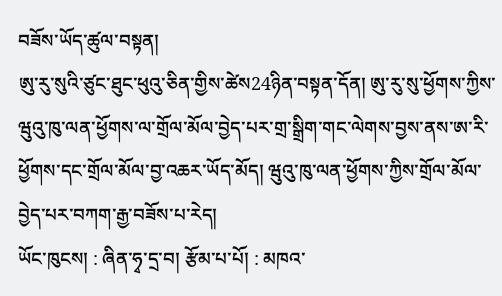བཟོས་ཡོད་ཚུལ་བསྟན།
ཨུ་རུ་སུའི་ཙུང་ཐུང་ཕུའུ་ཅིན་གྱིས་ཚེས24ཉིན་བསྟན་དོན། ཨུ་རུ་སུ་ཕྱོགས་ཀྱིས་ཝུའུ་ཁུ་ལན་ཕྱོགས་ལ་གྲོལ་མོལ་བྱེད་པར་གྲ་སྒྲིག་གང་ལེགས་བྱས་ནས་ཨ་རི་ཕྱོགས་དང་གྲོལ་མོལ་བྱ་འཆར་ཡོད་མོད། ཝུའུ་ཁུ་ལན་ཕྱོགས་ཀྱིས་གྲོལ་མོལ་བྱེད་པར་བཀག་རྒྱ་བཟོས་པ་རེད།
ཡོང་ཁུངས། : ཞིན་ཧྭ་དྲ་བ། རྩོམ་པ་པོ། : མཁའ་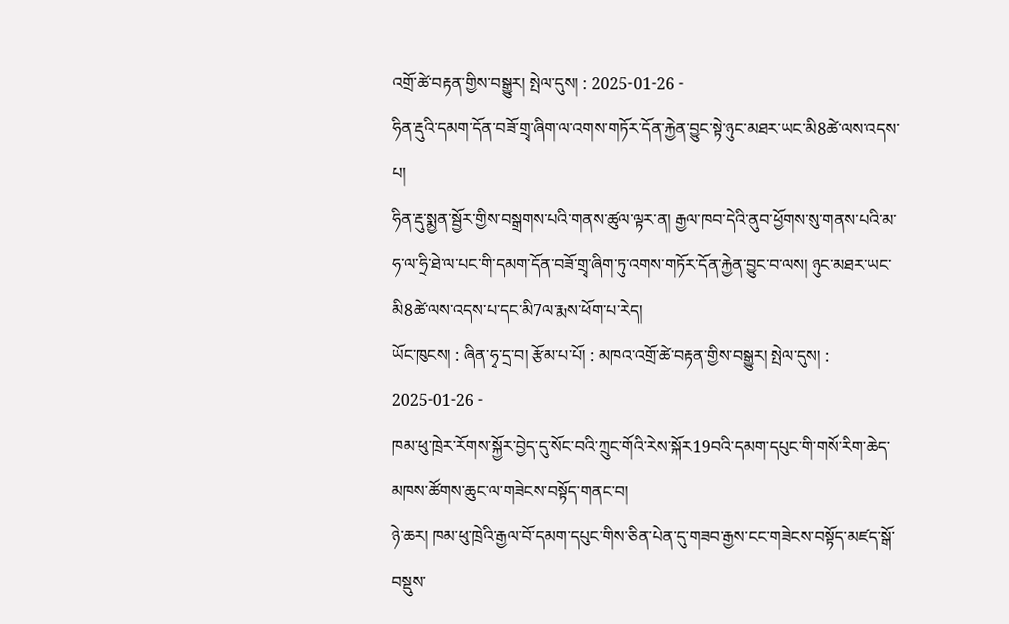འགྲོ་ཚེ་བརྟན་གྱིས་བསྒྱུར། སྤེལ་དུས། : 2025-01-26 -
ཧིན་རྡུའི་དམག་དོན་བཟོ་གྲྭ་ཞིག་ལ་འགས་གཏོར་དོན་རྐྱེན་བྱུང་སྟེ་ཉུང་མཐར་ཡང་མི8ཚེ་ལས་འདས་པ།
ཧིན་རྡུ་སྨྱན་སྦྱོར་གྱིས་བསྒྲགས་པའི་གནས་ཚུལ་ལྟར་ན། རྒྱལ་ཁབ་དེའི་ནུབ་ཕྱོགས་སུ་གནས་པའི་མ་ཧ་ལ་ཧྲི་ཐེ་ལ་པང་གི་དམག་དོན་བཟོ་གྲྭ་ཞིག་ཏུ་འགས་གཏོར་དོན་རྐྱེན་བྱུང་བ་ལས། ཉུང་མཐར་ཡང་མི8ཚེ་ལས་འདས་པ་དང་མི7ལ་རྨས་ཕོག་པ་རེད།
ཡོང་ཁུངས། : ཞིན་ཧྭ་དྲ་བ། རྩོམ་པ་པོ། : མཁའ་འགྲོ་ཚེ་བརྟན་གྱིས་བསྒྱུར། སྤེལ་དུས། : 2025-01-26 -
ཁམ་ཕུ་ཁྲེར་རོགས་སྐྱོར་བྱེད་དུ་སོང་བའི་ཀྲུང་གོའི་རེས་སྐོར19བའི་དམག་དཔུང་གི་གསོ་རིག་ཆེད་མཁས་ཚོགས་ཆུང་ལ་གཟེངས་བསྟོད་གནང་བ།
ཉེ་ཆར། ཁམ་ཕུ་ཁྲེའི་རྒྱལ་བོ་དམག་དཔུང་གིས་ཅིན་པེན་དུ་གཟབ་རྒྱས་ངང་གཟེངས་བསྟོད་མཛད་སྒོ་བསྡུས་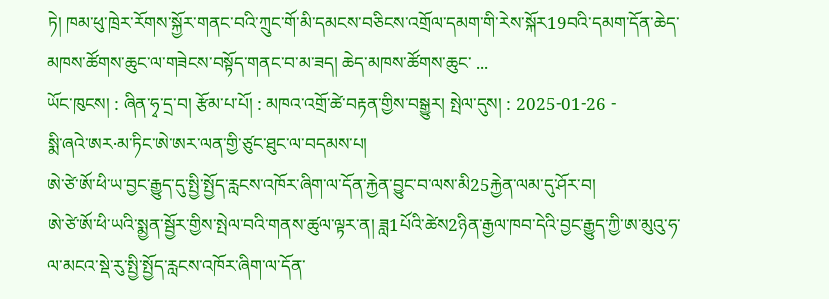ཏེ། ཁམ་ཕུ་ཁྲེར་རོགས་སྐྱོར་གནང་བའི་ཀྲུང་གོ་མི་དམངས་བཅིངས་འགྲོལ་དམག་གི་རེས་སྐོར19བའི་དམག་དོན་ཆེད་མཁས་ཚོགས་ཆུང་ལ་གཟེངས་བསྟོད་གནང་བ་མ་ཟད། ཆེད་མཁས་ཚོགས་ཆུང་ ...
ཡོང་ཁུངས། : ཞིན་ཧྭ་དྲ་བ། རྩོམ་པ་པོ། : མཁའ་འགྲོ་ཚེ་བརྟན་གྱིས་བསྒྱུར། སྤེལ་དུས། : 2025-01-26 -
སྨི་ཞའེ་ཨར·མ་ཏིང་ཨེ་ཨར་ལན་གྱི་ཙུང་ཐུང་ལ་བདམས་པ།
ཨེ་ཙེ་ཨོ་ཕི་ཡ་བྱང་རྒྱུད་དུ་སྤྱི་སྤྱོད་རླངས་འཁོར་ཞིག་ལ་དོན་རྐྱེན་བྱུང་བ་ལས་མི25རྐྱེན་ལམ་དུ་ཤོར་བ།
ཨེ་ཙེ་ཨོ་ཕི་ཡའི་སྨྱན་སྦྱོར་གྱིས་སྤེལ་བའི་གནས་ཚུལ་ལྟར་ན། ཟླ1པོའི་ཚེས2ཉིན་རྒྱལ་ཁབ་དེའི་བྱང་རྒྱུད་ཀྱི་ཨ་མུའུ་ཧ་ལ་མངའ་སྡེ་རུ་སྤྱི་སྤྱོད་རླངས་འཁོར་ཞིག་ལ་དོན་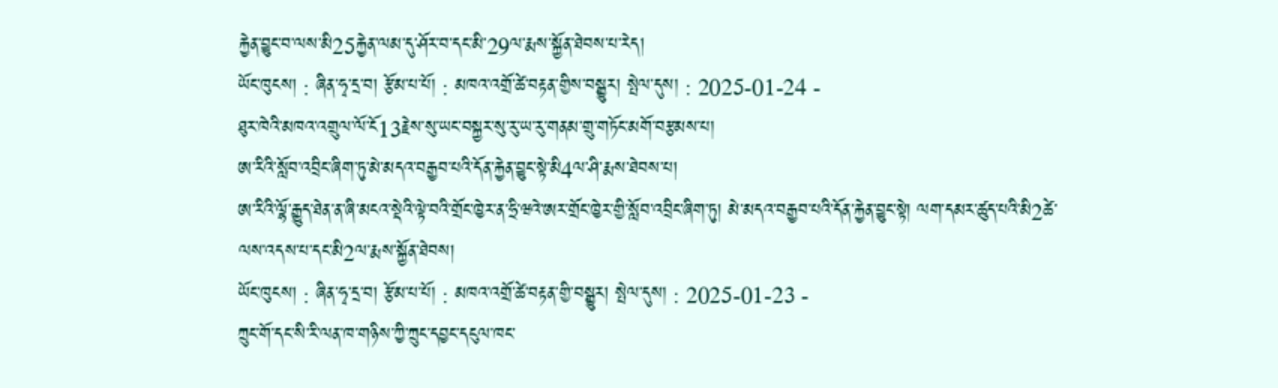རྐྱེན་བྱུང་བ་ལས་མི25རྐྱེན་ལམ་དུ་ཤོར་བ་དང་མི་29ལ་རྨས་སྐྱོན་ཐེབས་པ་རེད།
ཡོང་ཁུངས། : ཞིན་ཧྭ་དྲ་བ། རྩོམ་པ་པོ། : མཁའ་འགྲོ་ཚེ་བརྟན་གྱིས་བསྒྱུར། སྤེལ་དུས། : 2025-01-24 -
ཐུར་ཁེའི་མཁའ་འགྲུལ་ལོ་ངོ13རྗེས་སུ་ཡང་བསྐྱར་སུ་རུ་ཡ་རུ་གནམ་གྲུ་གཏོང་མགོ་བརྩམས་པ།
ཨ་རིའི་སློབ་འབྲིང་ཞིག་ཏུ་མེ་མདའ་བརྒྱབ་པའི་དོན་རྐྱེན་བྱུང་སྟེ་མི4ལ་ཤི་རྨས་ཐེབས་པ།
ཨ་རིའི་ལྷོ་རྒྱུད་ཐེན་ན་ཞི་མངའ་སྡེའི་ལྟེ་བའི་གྲོང་ཁྱེར་ན་ཧྲི་ཝའེ་ཨར་གྲོང་ཁྱེར་གྱི་སློབ་འབྲིང་ཞིག་ཏུ། མེ་མདའ་བརྒྱབ་པའི་དོན་རྐྱེན་བྱུང་སྟེ། ལག་དམར་ཚུད་པའི་མི2ཚེ་ལས་འདས་པ་དང་མི2ལ་རྨས་སྐྱོན་ཐེབས།
ཡོང་ཁུངས། : ཞིན་ཧྭ་དྲ་བ། རྩོམ་པ་པོ། : མཁའ་འགྲོ་ཚེ་བརྟན་གྱི་བསྒྱུར། སྤེལ་དུས། : 2025-01-23 -
ཀྲུང་གོ་དང་སི་རི་ལན་ཁ་གཉིས་ཀྱི་ཀྲུང་དབྱང་དངུལ་ཁང་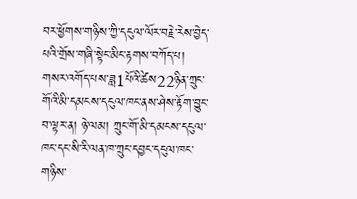བར་ཕྱོགས་གཉིས་ཀྱི་དངུལ་ལོར་བརྗེ་རེས་བྱེད་པའི་གྲོས་གཞི་སྟེང་མིང་རྟགས་བཀོད་པ།
གསར་འགོད་པས་ཟླ1པོའི་ཚེས22ཉིན་ཀྲུང་གོའི་མི་དམངས་དངུལ་ཁང་ནས་ཤེས་རྟོག་བྱུང་བ་ལྟར་ན། ཉེ་ལམ། ཀྲུང་གོ་མི་དམངས་དངུལ་ཁང་དང་སི་རི་ལན་ཁ་ཀྲུང་དབྱང་དངུལ་ཁང་གཉིས་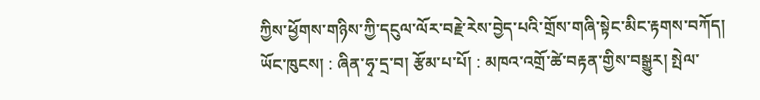ཀྱིས་ཕྱོགས་གཉིས་ཀྱི་དངུལ་ལོར་བརྗེ་རེས་བྱེད་པའི་གྲོས་གཞི་སྟེང་མིང་རྟགས་བཀོད།
ཡོང་ཁུངས། : ཞིན་ཧྭ་དྲ་བ། རྩོམ་པ་པོ། : མཁའ་འགྲོ་ཚེ་བརྟན་གྱིས་བསྒྱུར། སྤེལ་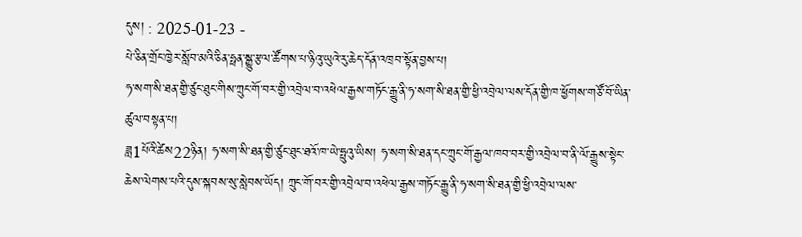དུས། : 2025-01-23 -
པེ་ཅིན་གྲོང་ཁྱེར་སློབ་མའི་ཅིན་ཧྥན་སྒྱུ་རྩལ་ཚོགས་པ་ཉིའུ་ཡུའེ་རུ་ཆེད་དོན་འཁྲབ་སྟོན་བྱས་པ།
ཧ་སག་སི་ཐན་གྱི་ཙུང་ཐུང་གིས་ཀྲུང་གོ་བར་གྱི་འབྲེལ་བ་འཕེལ་རྒྱས་གཏོང་རྒྱུ་ནི་ཧ་སག་སི་ཐན་གྱི་ཕྱི་འབྲེལ་ལས་དོན་གྱི་ཁ་ཕྱོགས་གཙོ་བོ་ཡིན་ཚུལ་བསྟན་པ།
ཟླ1པོའི་ཚེས22ཉིན། ཧ་སག་སི་ཐན་གྱི་ཙུང་ཐུང་ཐའོ་ཁ་ཡེ་ཧྥུའུ་ཡིས། ཧ་སག་སི་ཐན་དང་ཀྲུང་གོ་རྒྱལ་ཁབ་བར་གྱི་འབྲེལ་བ་ནི་ལོ་རྒྱུས་སྟེང་ཆེས་ལེགས་པའི་དུས་སྐབས་སུ་སླེབས་ཡོད། ཀྲུང་གོ་བར་གྱི་འབྲེལ་བ་འཕེལ་རྒྱས་གཏོང་རྒྱུ་ནི་ཧ་སག་སི་ཐན་གྱི་ཕྱི་འབྲེལ་ལས་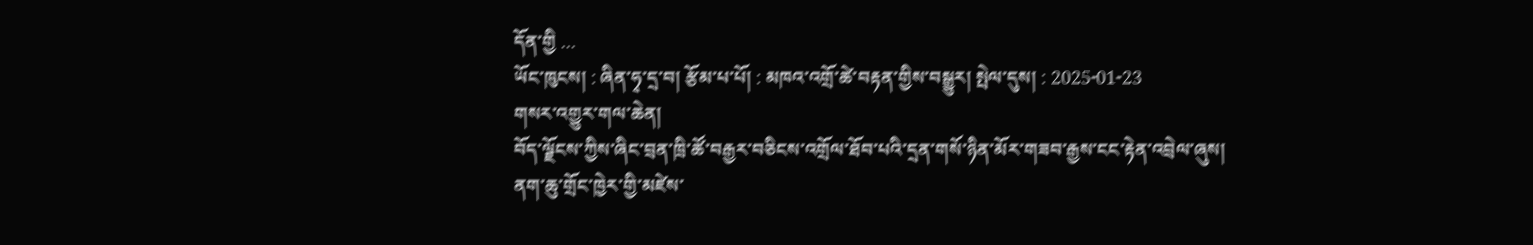དོན་གྱི ...
ཡོང་ཁུངས། : ཞིན་ཧྭ་དྲ་བ། རྩོམ་པ་པོ། : མཁའ་འགྲོ་ཚེ་བརྟན་གྱིས་བསྒྱུར། སྤེལ་དུས། : 2025-01-23
གསར་འགྱུར་གལ་ཆེན།
བོད་ལྗོངས་ཀྱིས་ཞིང་བྲན་ཁྲི་ཚོ་བརྒྱར་བཅིངས་འགྲོལ་ཐོབ་པའི་དྲན་གསོ་ཉིན་མོར་གཟབ་རྒྱས་ངང་རྟེན་འབྲེལ་ཞུས།
ནག་ཆུ་གྲོང་ཁྱེར་གྱི་མཛེས་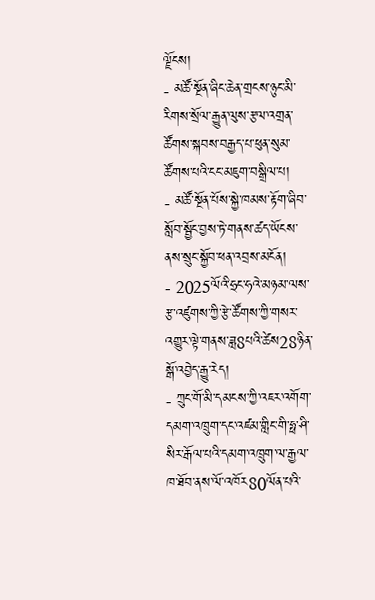ལྗོངས།
- མཚོ་སྔོན་ཞིང་ཆེན་གྲངས་ཉུང་མི་རིགས་སྲོལ་རྒྱུན་ལུས་རྩལ་འགྲན་ཚོགས་སྐབས་བརྒྱད་པ་ཕུན་སུམ་ཚོགས་པའི་ངང་མཇུག་བསྒྲིལ་པ།
- མཚོ་སྔོན་པོས་སྐྱེ་ཁམས་རྟོག་ཞིབ་སློབ་སྦྱོང་བྱས་ཏེ་གནས་ཚད་ཡོངས་ནས་སྲུང་སྐྱོབ་ཕན་འབྲས་མངོན།
- 2025ལོའི་ཧྲང་ཧའེ་མཉམ་ལས་རྩ་འཛུགས་ཀྱི་རྩེ་ཚོགས་ཀྱི་གསར་འགྱུར་ལྟེ་གནས་ཟླ8པའི་ཚེས28ཉིན་སྒོ་འབྱེད་རྒྱུ་རེད།
- ཀྲུང་གོ་མི་དམངས་ཀྱི་འཇར་འགོག་དམག་འཁྲུག་དང་འཛམ་གླིང་གི་ཧྥ་ཤི་སིར་རྒོལ་པའི་དམག་འཁྲུག་ལ་རྒྱལ་ཁ་ཐོབ་ནས་ལོ་འཁོར80ལོན་པའི་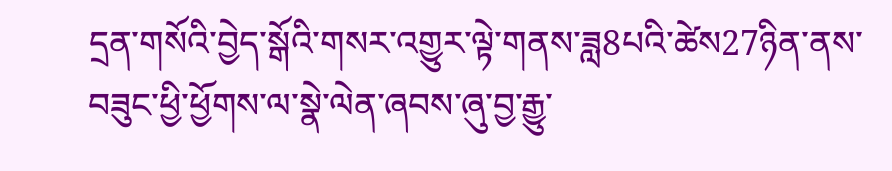དྲན་གསོའི་བྱེད་སྒོའི་གསར་འགྱུར་ལྟེ་གནས་ཟླ8པའི་ཚེས27ཉིན་ནས་བཟུང་ཕྱི་ཕྱོགས་ལ་སྣེ་ལེན་ཞབས་ཞུ་བྱ་རྒྱུ་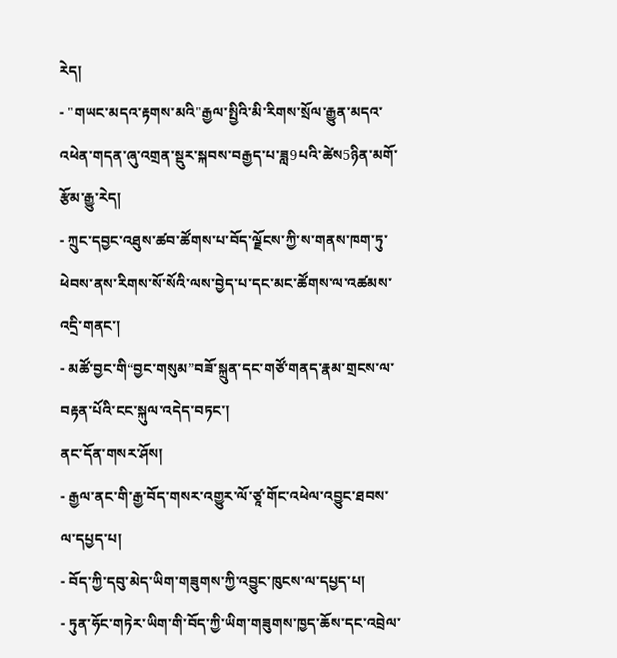རེད།
- "གཡང་མདའ་རྟགས་མའི"རྒྱལ་སྤྱིའི་མི་རིགས་སྲོལ་རྒྱུན་མདའ་འཕེན་གདན་ཞུ་འགྲན་སྡུར་སྐབས་བརྒྱད་པ་ཟླ9པའི་ཚེས5ཉིན་མགོ་རྩོམ་རྒྱུ་རེད།
- ཀྲུང་དབྱང་འཐུས་ཚབ་ཚོགས་པ་བོད་ལྗོངས་ཀྱི་ས་གནས་ཁག་ཏུ་ཕེབས་ནས་རིགས་སོ་སོའི་ལས་བྱེད་པ་དང་མང་ཚོགས་ལ་འཚམས་འདྲི་གནང་།
- མཚོ་བྱང་གི“བྱང་གསུམ”བཟོ་སྐྲུན་དང་གཙོ་གནད་རྣམ་གྲངས་ལ་བརྟན་པོའི་ངང་སྐུལ་འདེད་བཏང་།
ནང་དོན་གསར་ཤོས།
- རྒྱལ་ནང་གི་རྒྱ་བོད་གསར་འགྱུར་ལོ་ཙཱ་གོང་འཕེལ་འབྱུང་ཐབས་ལ་དཔྱད་པ།
- བོད་ཀྱི་དབུ་མེད་ཡིག་གཟུགས་ཀྱི་འབྱུང་ཁུངས་ལ་དཔྱད་པ།
- ཏུན་ཧོང་གཏེར་ཡིག་གི་བོད་ཀྱི་ཡིག་གཟུགས་ཁྱད་ཆོས་དང་འབྲེལ་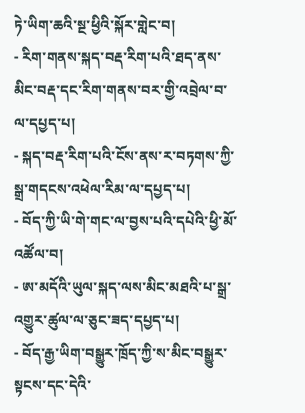ཏེ་ཡིག་ཆའི་སྔ་ཕྱིའི་སྐོར་གླེང་བ།
- རིག་གནས་སྐད་བརྡ་རིག་པའི་ཐད་ནས་མིང་བརྡ་དང་རིག་གནས་བར་གྱི་འབྲེལ་བ་ལ་དཔྱད་པ།
- སྐད་བརྡ་རིག་པའི་ངོས་ནས་ར་བཏགས་ཀྱི་སྒྲ་གདངས་འཕེལ་རིམ་ལ་དཔྱད་པ།
- བོད་ཀྱི་ཡི་གེ་གང་ལ་བྱས་པའི་དཔེའི་ཕྱི་མོ་འཚོལ་བ།
- ཨ་མདོའི་ཡུལ་སྐད་ལས་མིང་མཐའི་པ་སྒྲ་འགྱུར་ཚུལ་ལ་ཅུང་ཟད་དཔྱད་པ།
- བོད་རྒྱ་ཡིག་བསྒྱུར་ཁྲོད་ཀྱི་ས་མིང་བསྒྱུར་སྟངས་དང་དེའི་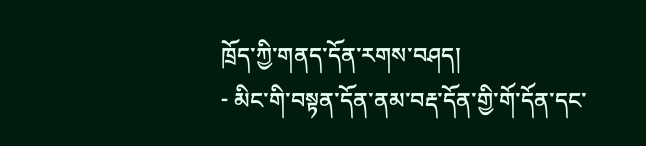ཁྲོད་ཀྱི་གནད་དོན་རགས་བཤད།
- མིང་གི་བསྟན་དོན་ནམ་བརྡ་དོན་གྱི་གོ་དོན་དང་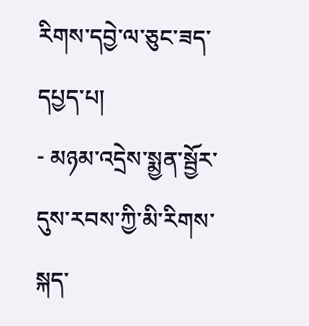རིགས་དབྱེ་ལ་ཅུང་ཟད་དཔྱད་པ།
- མཉམ་འདྲེས་སྨྱན་སྦྱོར་དུས་རབས་ཀྱི་མི་རིགས་སྐད་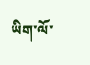ཡིག་ལོ་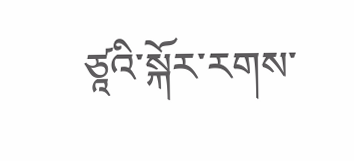ཙཱའི་སྐོར་རགས་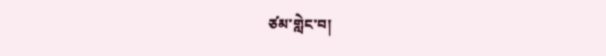ཙམ་གླེང་བ།